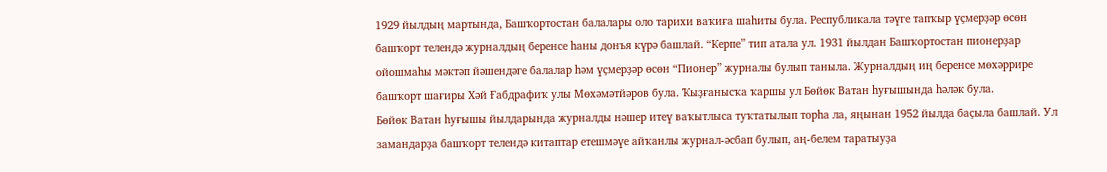1929 йылдың мартында, Башҡортостан балалары оло тарихи ваҡиға шаһиты була. Республикала тәүге тапҡыр үҫмерҙәр өсөн башҡорт телендә журналдың беренсе һаны донъя күрә башлай. “Керпе” тип атала ул. 1931 йылдан Башҡортостан пионерҙар ойошмаһы мәктәп йәшендәге балалар һәм үҫмерҙәр өсөн “Пионер” журналы булып таныла. Журналдың иң беренсе мөхәррире башҡорт шағиры Хәй Ғабдрафиҡ улы Мөхәмәтйәров була. Ҡыҙғанысҡа ҡаршы ул Бөйөк Ватан һуғышында һәләк була.
Бөйөк Ватан һуғышы йылдарында журналды нәшер итеү ваҡытлыса туҡтатылып торһа ла, яңынан 1952 йылда баҫыла башлай. Ул замандарҙа башҡорт телендә китаптар етешмәүе айҡанлы журнал-әсбап булып, аң-белем таратыуҙа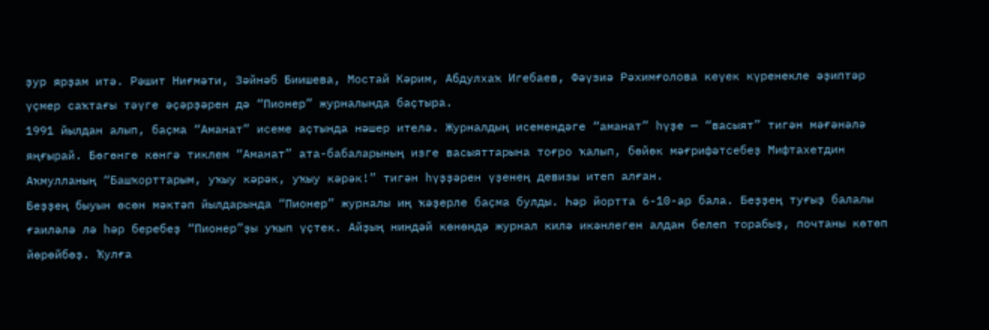ҙур ярҙам итә. Рәшит Ниғмәти, Зәйнәб Биишева, Мостай Кәрим, Абдулхаҡ Игебаев, Фәүзиә Рәхимғолова кеүек күренекле әҙиптәр үҫмер саҡтағы тәүге әҫәрҙәрен дә “Пионер” журналында баҫтыра.
1991 йылдан алып, баҫма “Аманат” исеме аҫтында нәшер ителә. Журналдың исемендәге “аманат” һүҙе — “васыят” тигән мәғәнәлә яңғырай. Бөгөнгө көнгә тиклем “Аманат” ата-бабаларының изге васыяттарына тоғро ҡалып, бөйөк мәғрифәтсебеҙ Мифтахетдин Аҡмулланың “Башҡорттарым, уҡыу кәрәк, уҡыу кәрәк!” тигән һүҙҙәрен үҙенең девизы итеп алған.
Беҙҙең быуын өсөн мәктәп йылдарында “Пионер” журналы иң ҡәҙерле баҫма булды. Һәр йортта 6-10-ар бала. Беҙҙең туғыҙ балалы ғаиләлә лә һәр беребеҙ “Пионер”ҙы уҡып үҫтек. Айҙың ниндәй көнөндә журнал килә икәнлеген алдан белеп торабыҙ, почтаны көтөп йөрөйбөҙ. Ҡулға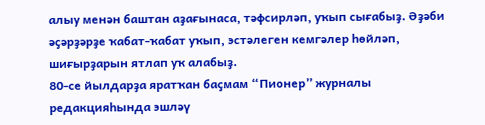алыу менән баштан аҙағынаса, тәфсирләп, уҡып сығабыҙ. Әҙәби әҫәрҙәрҙе ҡабат-ҡабат уҡып, эстәлеген кемгәлер һөйләп, шиғырҙарын ятлап уҡ алабыҙ.
80-се йылдарҙа яратҡан баҫмам “Пионер” журналы редакцияһында эшләү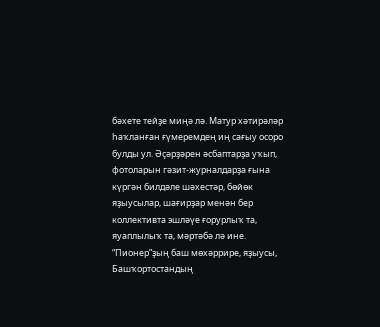бәхете тейҙе миңә лә. Матур хәтирәләр һаҡланған ғүмеремдең иң сағыу осоро булды ул. Әҫәрҙәрен әсбаптарҙа уҡып, фотоларын гәзит-журналдарҙа ғына күргән билдәле шәхестәр, бөйөк яҙыусылар, шағирҙар менән бер коллективта эшләүе ғорурлыҡ та, яуаплылыҡ та, мәртәбә лә ине. “Пионер”ҙың баш мөхәррире, яҙыусы, Башҡортостандың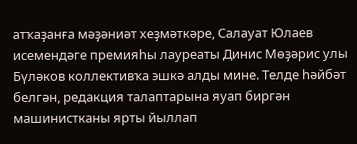атҡаҙанға мәҙәниәт хеҙмәткәре, Салауат Юлаев исемендәге премияһы лауреаты Динис Мөҙәрис улы Бүләков коллективҡа эшкә алды мине. Телде һәйбәт белгән, редакция талаптарына яуап биргән машинистканы ярты йыллап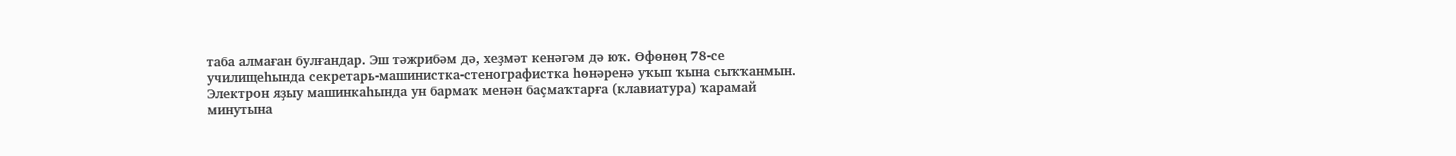таба алмаған булғандар. Эш тәжрибәм дә, хеҙмәт кенәгәм дә юҡ. Өфөнөң 78-се училищеһында секретарь-машинистка-стенографистка һөнәренә уҡып ҡына сыҡҡанмын. Электрон яҙыу машинкаһында ун бармаҡ менән баҫмаҡтарға (клавиатура) ҡарамай минутына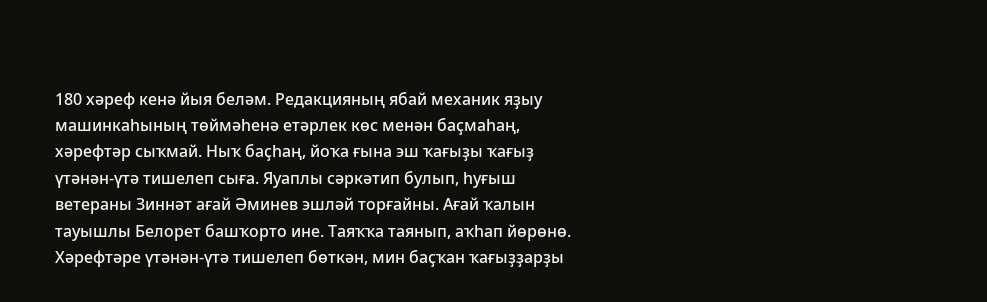180 хәреф кенә йыя беләм. Редакцияның ябай механик яҙыу машинкаһының төймәһенә етәрлек көс менән баҫмаһаң, хәрефтәр сыҡмай. Ныҡ баҫһаң, йоҡа ғына эш ҡағыҙы ҡағыҙ үтәнән-үтә тишелеп сыға. Яуаплы сәркәтип булып, һуғыш ветераны Зиннәт ағай Әминев эшләй торғайны. Ағай ҡалын тауышлы Белорет башҡорто ине. Таяҡҡа таянып, аҡһап йөрөнө. Хәрефтәре үтәнән-үтә тишелеп бөткән, мин баҫҡан ҡағыҙҙарҙы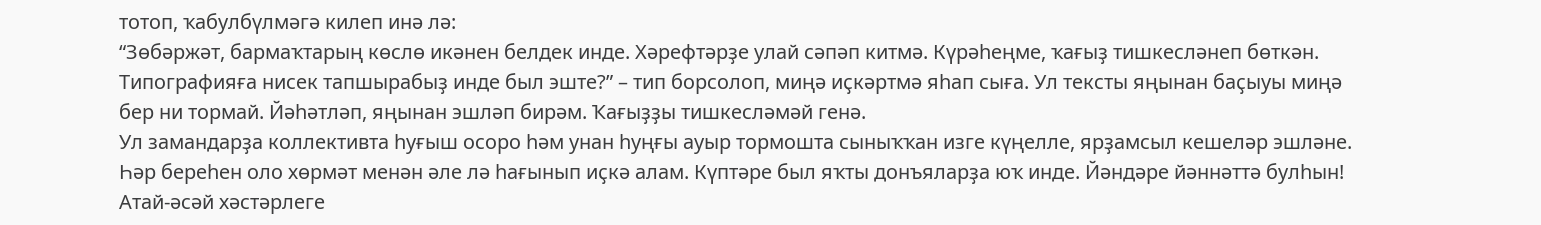тотоп, ҡабулбүлмәгә килеп инә лә:
“Зөбәржәт, бармаҡтарың көслө икәнен белдек инде. Хәрефтәрҙе улай сәпәп китмә. Күрәһеңме, ҡағыҙ тишкесләнеп бөткән. Типографияға нисек тапшырабыҙ инде был эште?” – тип борсолоп, миңә иҫкәртмә яһап сыға. Ул тексты яңынан баҫыуы миңә бер ни тормай. Йәһәтләп, яңынан эшләп бирәм. Ҡағыҙҙы тишкесләмәй генә.
Ул замандарҙа коллективта һуғыш осоро һәм унан һуңғы ауыр тормошта сыныҡҡан изге күңелле, ярҙамсыл кешеләр эшләне. Һәр береһен оло хөрмәт менән әле лә һағынып иҫкә алам. Күптәре был яҡты донъяларҙа юҡ инде. Йәндәре йәннәттә булһын! Атай-әсәй хәстәрлеге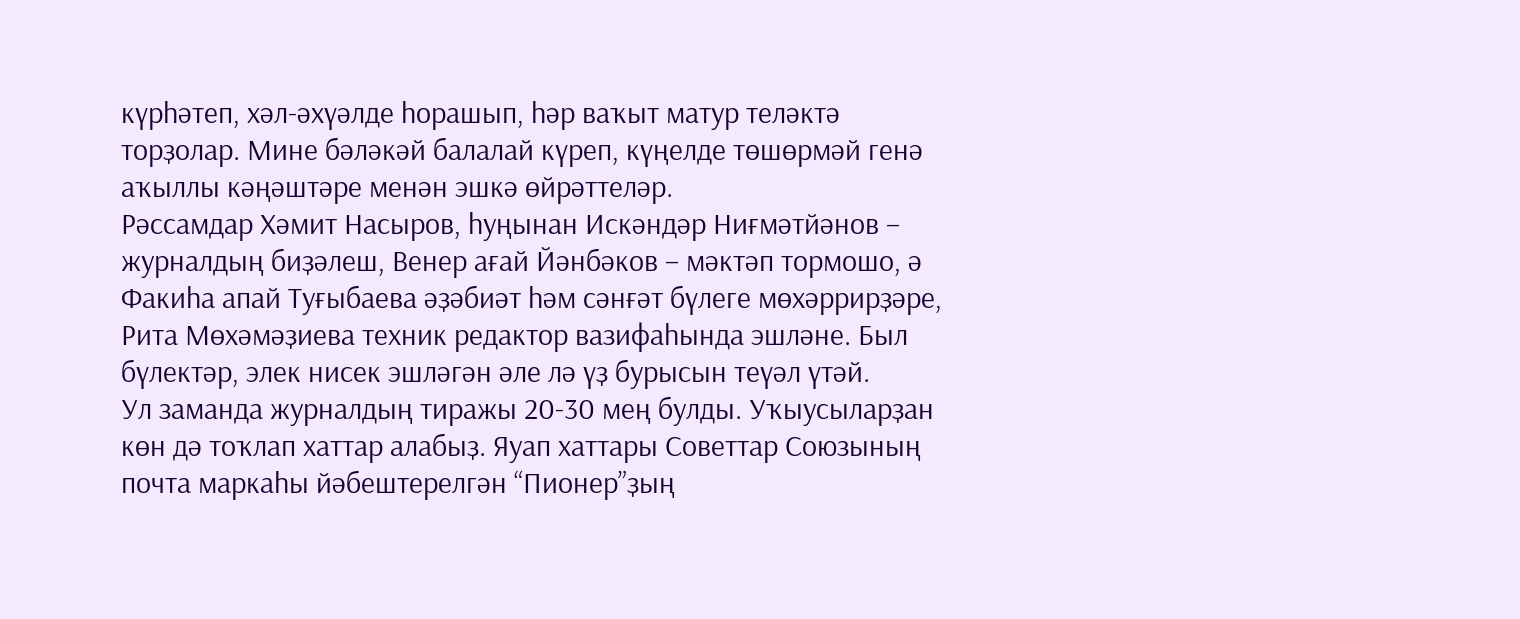күрһәтеп, хәл-әхүәлде һорашып, һәр ваҡыт матур теләктә торҙолар. Мине бәләкәй балалай күреп, күңелде төшөрмәй генә аҡыллы кәңәштәре менән эшкә өйрәттеләр.
Рәссамдар Хәмит Насыров, һуңынан Искәндәр Ниғмәтйәнов – журналдың биҙәлеш, Венер ағай Йәнбәков – мәктәп тормошо, ә Факиһа апай Туғыбаева әҙәбиәт һәм сәнғәт бүлеге мөхәррирҙәре, Рита Мөхәмәҙиева техник редактор вазифаһында эшләне. Был бүлектәр, элек нисек эшләгән әле лә үҙ бурысын теүәл үтәй.
Ул заманда журналдың тиражы 20-30 мең булды. Уҡыусыларҙан көн дә тоҡлап хаттар алабыҙ. Яуап хаттары Советтар Союзының почта маркаһы йәбештерелгән “Пионер”ҙың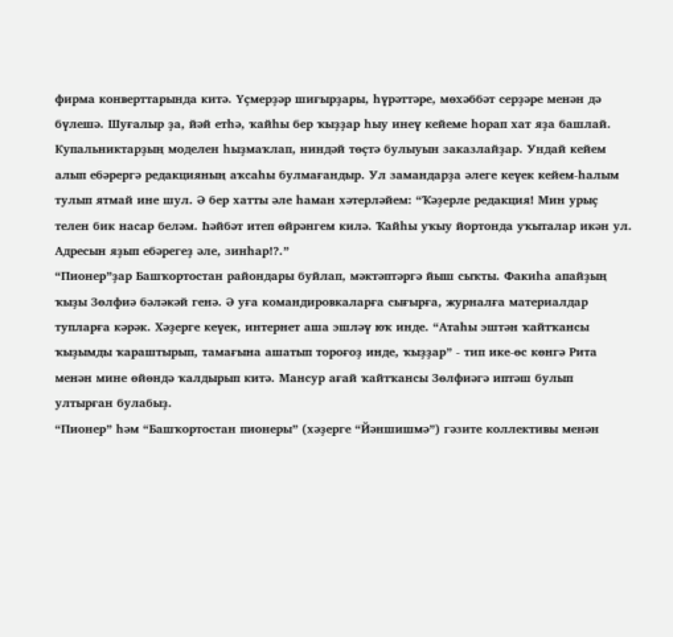фирма конверттарында китә. Үҫмерҙәр шиғырҙары, һүрәттәре, мөхәббәт серҙәре менән дә бүлешә. Шуғалыр ҙа, йәй етһә, ҡайһы бер ҡыҙҙар һыу инеү кейеме һорап хат яҙа башлай. Купальниктарҙың моделен һыҙмаҡлап, ниндәй төҫтә булыуын заказлайҙар. Ундай кейем алып ебәрергә редакцияның аҡсаһы булмағандыр. Ул замандарҙа әлеге кеүек кейем-һалым тулып ятмай ине шул. Ә бер хатты әле һаман хәтерләйем: “Ҡәҙерле редакция! Мин урыҫ телен бик насар беләм. Һәйбәт итеп өйрәнгем килә. Ҡайһы уҡыу йортонда уҡыталар икән ул. Адресын яҙып ебәрегеҙ әле, зинһар!?.”
“Пионер”ҙар Башҡортостан райондары буйлап, мәктәптәргә йыш сыҡты. Факиһа апайҙың ҡыҙы Зөлфиә бәләкәй генә. Ә уға командировкаларға сығырға, журналға материалдар тупларға кәрәк. Хәҙерге кеүек, интернет аша эшләү юҡ инде. “Атаһы эштән ҡайтҡансы ҡыҙымды ҡараштырып, тамағына ашатып тороғоҙ инде, ҡыҙҙар” - тип ике-өс көнгә Рита менән мине өйөндә ҡалдырып китә. Мансур ағай ҡайтҡансы Зөлфиәгә иптәш булып ултырған булабыҙ.
“Пионер” һәм “Башҡортостан пионеры” (хәҙерге “Йәншишмә”) гәзите коллективы менән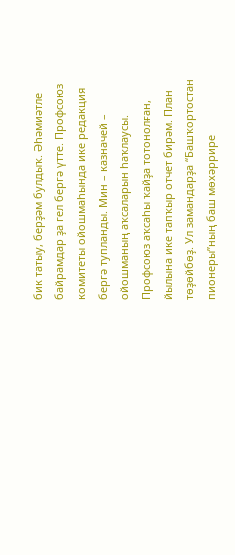бик татыу, берҙәм булдыҡ. Әһәмиәтле байрамдар ҙа гел бергә үтте. Профсоюз комитеты ойошмаһында ике редакция бергә тупланды. Мин – казначей – ойошманың аҡсаларын һаҡлаусы. Профсоюз аҡсаһы ҡайҙа тотонолған, йылына ике тапҡыр отчет бирәм. План төҙөйбөҙ. Ул замандарҙа “Башҡортостан пионеры”ның баш мөхәррире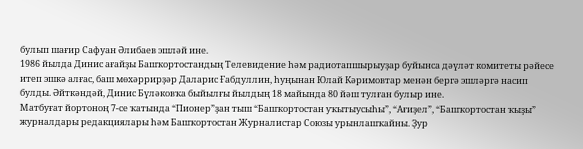булып шағир Сафуан Әлибаев эшләй ине.
1986 йылда Динис ағайҙы Башҡортостандың Телевидение һәм радиотапшырыуҙар буйынса дәүләт комитеты рәйесе итеп эшкә алғас, баш мөхәррирҙәр Даларис Ғабдуллин, һуңынан Юлай Кәримовтар менән бергә эшләргә насип булды. Әйткәндәй, Динис Бүләковҡа быйылғы йылдың 18 майында 80 йәш тулған булыр ине.
Матбуғат йортоноң 7-се ҡатында “Пионер”ҙан тыш “Башҡортостан уҡытыусыһы”, “Ағиҙел”, “Башҡортостан ҡыҙы” журналдары редакциялары һәм Башҡортостан Журналистар Союзы урынлашҡайны. Ҙур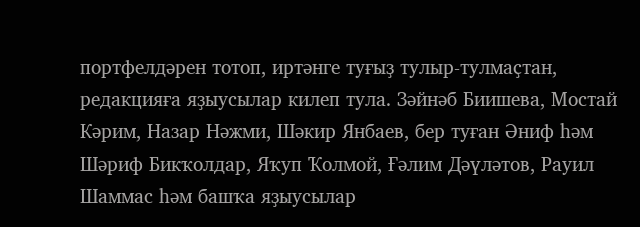портфелдәрен тотоп, иртәнге туғыҙ тулыр-тулмаҫтан, редакцияға яҙыусылар килеп тула. Зәйнәб Биишева, Мостай Кәрим, Назар Нәжми, Шәкир Янбаев, бер туған Әниф һәм Шәриф Бикҡолдар, Яҡуп Ҡолмой, Ғәлим Дәүләтов, Рауил Шаммас һәм башҡа яҙыусылар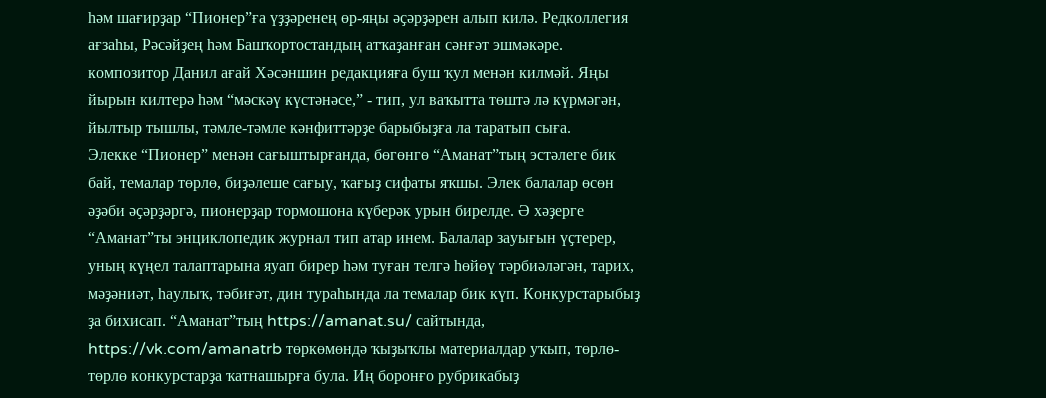һәм шағирҙар “Пионер”ға үҙҙәренең өр-яңы әҫәрҙәрен алып килә. Редколлегия ағзаһы, Рәсәйҙең һәм Башҡортостандың атҡаҙанған сәнғәт эшмәкәре. композитор Данил ағай Хәсәншин редакцияға буш ҡул менән килмәй. Яңы йырын килтерә һәм “мәскәү күстәнәсе,” - тип, ул ваҡытта төштә лә күрмәгән, йылтыр тышлы, тәмле-тәмле кәнфиттәрҙе барыбыҙға ла таратып сыға.
Элекке “Пионер” менән сағыштырғанда, бөгөнгө “Аманат”тың эстәлеге бик бай, темалар төрлө, биҙәлеше сағыу, ҡағыҙ сифаты яҡшы. Элек балалар өсөн әҙәби әҫәрҙәргә, пионерҙар тормошона күберәк урын бирелде. Ә хәҙерге “Аманат”ты энциклопедик журнал тип атар инем. Балалар зауығын үҫтерер, уның күңел талаптарына яуап бирер һәм туған телгә һөйөү тәрбиәләгән, тарих, мәҙәниәт, һаулыҡ, тәбиғәт, дин тураһында ла темалар бик күп. Конкурстарыбыҙ ҙа бихисап. “Аманат”тың https://amanat.su/ сайтында, https://vk.com/amanatrb төркөмөндә ҡыҙыҡлы материалдар уҡып, төрлө-төрлө конкурстарҙа ҡатнашырға була. Иң боронғо рубрикабыҙ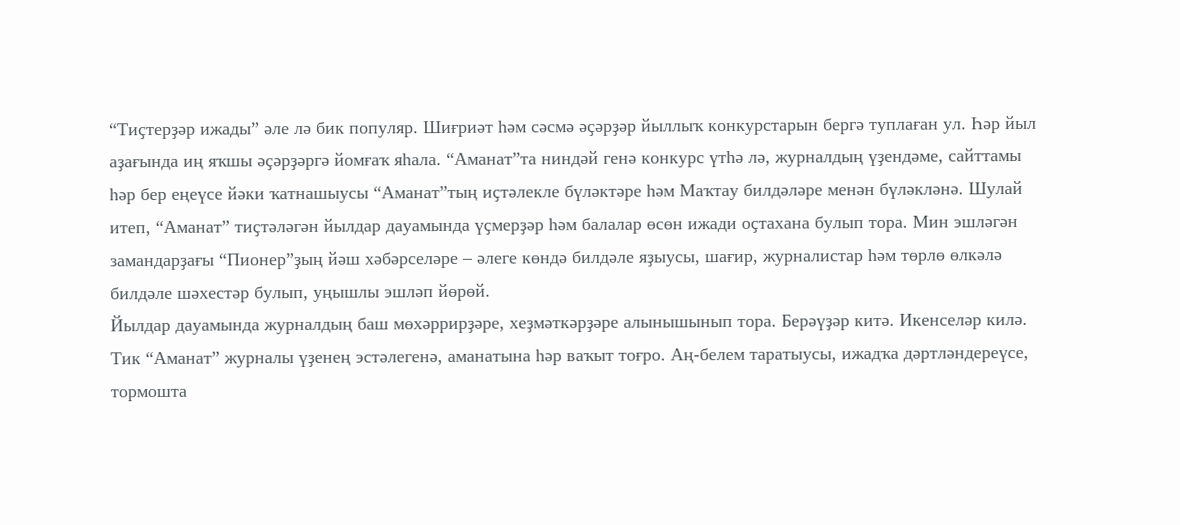“Тиҫтерҙәр ижады” әле лә бик популяр. Шиғриәт һәм сәсмә әҫәрҙәр йыллыҡ конкурстарын бергә туплаған ул. Һәр йыл аҙағында иң яҡшы әҫәрҙәргә йомғаҡ яһала. “Аманат”та ниндәй генә конкурс үтһә лә, журналдың үҙендәме, сайттамы һәр бер еңеүсе йәки ҡатнашыусы “Аманат”тың иҫтәлекле бүләктәре һәм Маҡтау билдәләре менән бүләкләнә. Шулай итеп, “Аманат” тиҫтәләгән йылдар дауамында үҫмерҙәр һәм балалар өсөн ижади оҫтахана булып тора. Мин эшләгән замандарҙағы “Пионер”ҙың йәш хәбәрселәре – әлеге көндә билдәле яҙыусы, шағир, журналистар һәм төрлө өлкәлә билдәле шәхестәр булып, уңышлы эшләп йөрөй.
Йылдар дауамында журналдың баш мөхәррирҙәре, хеҙмәткәрҙәре алынышынып тора. Берәүҙәр китә. Икенселәр килә. Тик “Аманат” журналы үҙенең эстәлегенә, аманатына һәр ваҡыт тоғро. Аң-белем таратыусы, ижадҡа дәртләндереүсе, тормошта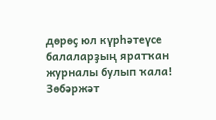дөрөҫ юл күрһәтеүсе балаларҙың яратҡан журналы булып ҡала!
Зөбәржәт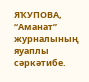ЯҠУПОВА, “Аманат” журналының яуаплы сәркәтибе.